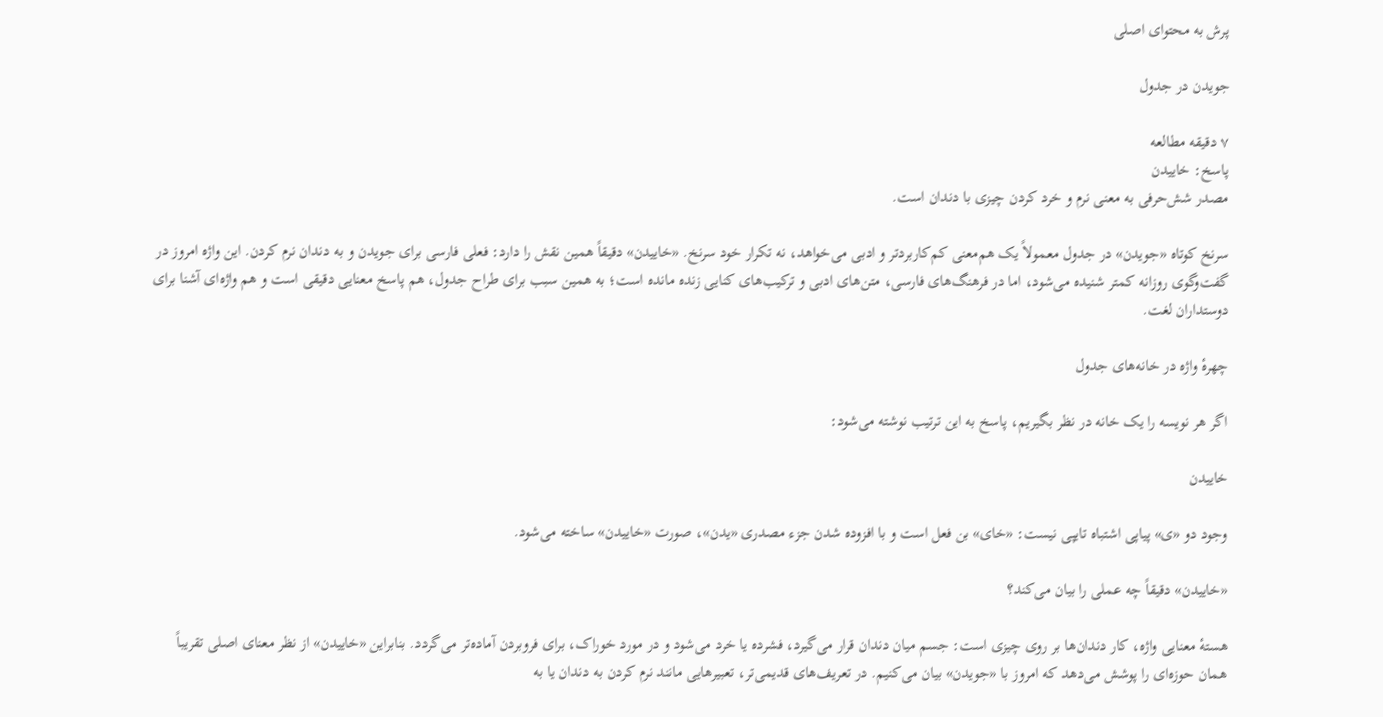پرش به محتوای اصلی

جویدن در جدول

۷ دقیقه مطالعه
پاسخ: خاییدن
مصدر شش‌حرفی به معنی نرم و خرد کردن چیزی با دندان است.

سرنخ کوتاه «جویدن» در جدول معمولاً یک هم‌معنی کم‌کاربردتر و ادبی می‌خواهد، نه تکرار خود سرنخ. «خاییدن» دقیقاً همین نقش را دارد: فعلی فارسی برای جویدن و به دندان نرم کردن. این واژه امروز در گفت‌وگوی روزانه کمتر شنیده می‌شود، اما در فرهنگ‌های فارسی، متن‌های ادبی و ترکیب‌های کنایی زنده مانده است؛ به همین سبب برای طراح جدول، هم پاسخ معنایی دقیقی است و هم واژه‌ای آشنا برای دوستداران لغت.

چهرهٔ واژه در خانه‌های جدول

اگر هر نویسه را یک خانه در نظر بگیریم، پاسخ به این ترتیب نوشته می‌شود:

خاییدن

وجود دو «ی» پیاپی اشتباه تایپی نیست: «خای» بن فعل است و با افزوده شدن جزء مصدری «یدن»، صورت «خاییدن» ساخته می‌شود.

«خاییدن» دقیقاً چه عملی را بیان می‌کند؟

هستهٔ معنایی واژه، کار دندان‌ها بر روی چیزی است: جسم میان دندان قرار می‌گیرد، فشرده یا خرد می‌شود و در مورد خوراک، برای فروبردن آماده‌تر می‌گردد. بنابراین «خاییدن» از نظر معنای اصلی تقریباً همان حوزه‌ای را پوشش می‌دهد که امروز با «جویدن» بیان می‌کنیم. در تعریف‌های قدیمی‌تر، تعبیرهایی مانند نرم کردن به دندان یا به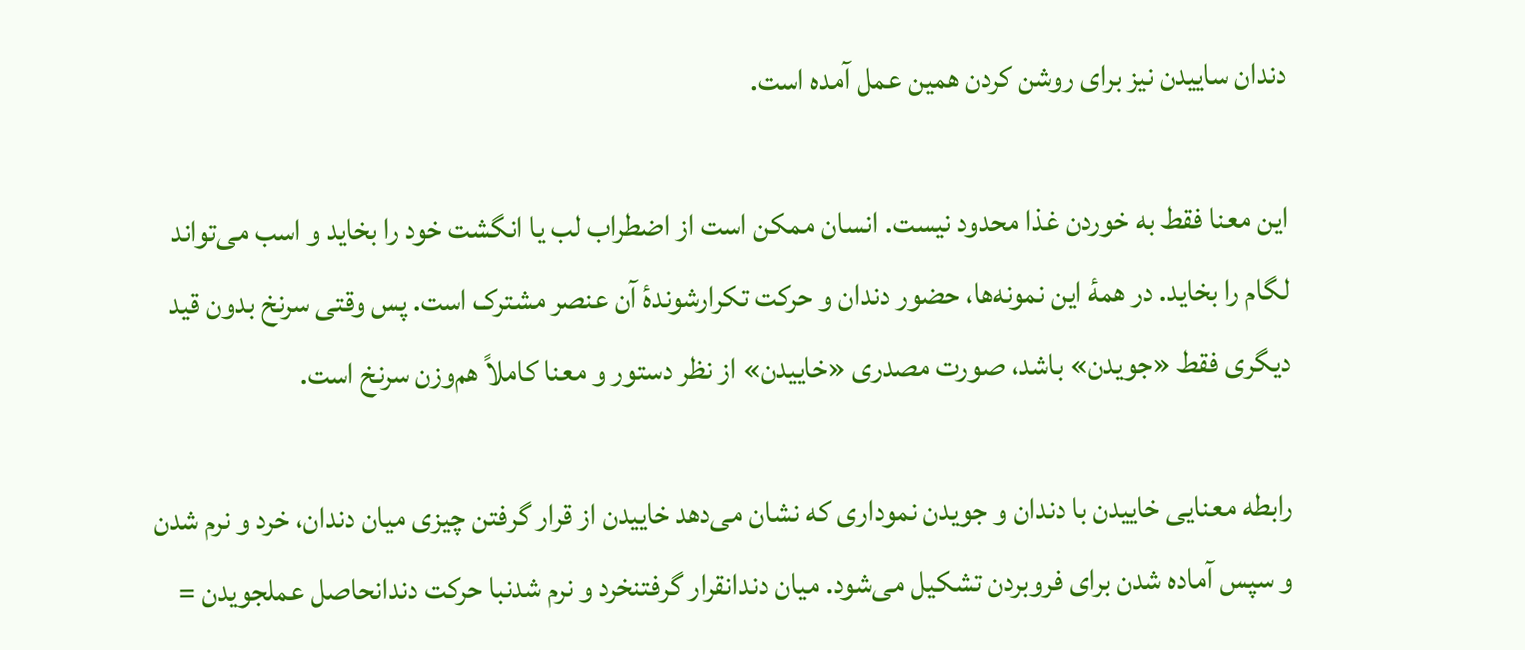دندان ساییدن نیز برای روشن کردن همین عمل آمده است.

این معنا فقط به خوردن غذا محدود نیست. انسان ممکن است از اضطراب لب یا انگشت خود را بخاید و اسب می‌تواند لگام را بخاید. در همهٔ این نمونه‌ها، حضور دندان و حرکت تکرارشوندهٔ آن عنصر مشترک است. پس وقتی سرنخ بدون قید دیگری فقط «جویدن» باشد، صورت مصدری «خاییدن» از نظر دستور و معنا کاملاً هم‌وزن سرنخ است.

رابطه معنایی خاییدن با دندان و جویدن نموداری که نشان می‌دهد خاییدن از قرار گرفتن چیزی میان دندان، خرد و نرم شدن و سپس آماده شدن برای فروبردن تشکیل می‌شود. میان دندانقرار گرفتنخرد و نرم شدنبا حرکت دندانحاصل عملجویدن =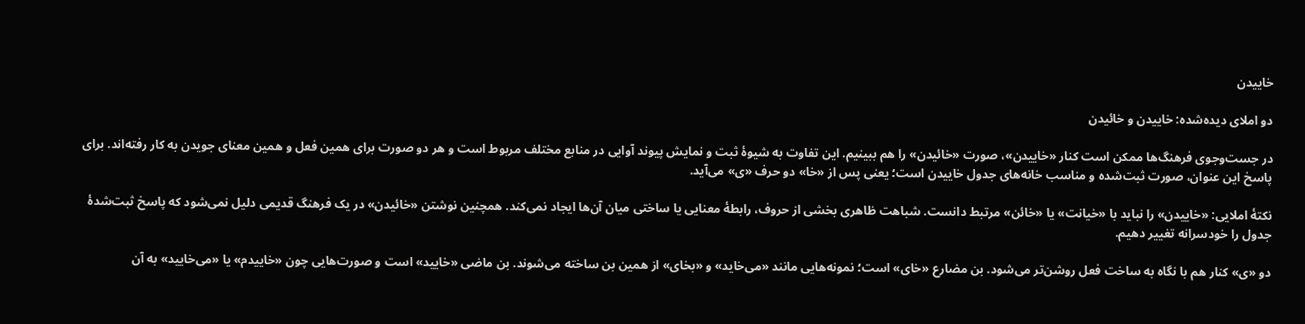خاییدن

دو املای دیده‌شده: خاییدن و خائیدن

در جست‌وجوی فرهنگ‌ها ممکن است کنار «خاییدن»، صورت «خائیدن» را هم ببینیم. این تفاوت به شیوهٔ ثبت و نمایش پیوند آوایی در منابع مختلف مربوط است و هر دو صورت برای همین فعل و همین معنای جویدن به کار رفته‌اند. برای پاسخ این عنوان، صورت ثبت‌شده و مناسب خانه‌های جدول خاییدن است؛ یعنی پس از «خا» دو حرف «ی» می‌آید.

نکتهٔ املایی: «خاییدن» را نباید با «خیانت» یا «خائن» مرتبط دانست. شباهت ظاهری بخشی از حروف، رابطهٔ معنایی یا ساختی میان آن‌ها ایجاد نمی‌کند. همچنین نوشتن «خائیدن» در یک فرهنگ قدیمی دلیل نمی‌شود که پاسخ ثبت‌شدهٔ جدول را خودسرانه تغییر دهیم.

دو «ی» کنار هم با نگاه به ساخت فعل روشن‌تر می‌شود. بن مضارع «خای» است؛ نمونه‌هایی مانند «می‌خاید» و «بخای» از همین بن ساخته می‌شوند. بن ماضی «خایید» است و صورت‌هایی چون «خاییدم» یا «می‌خایید» به آن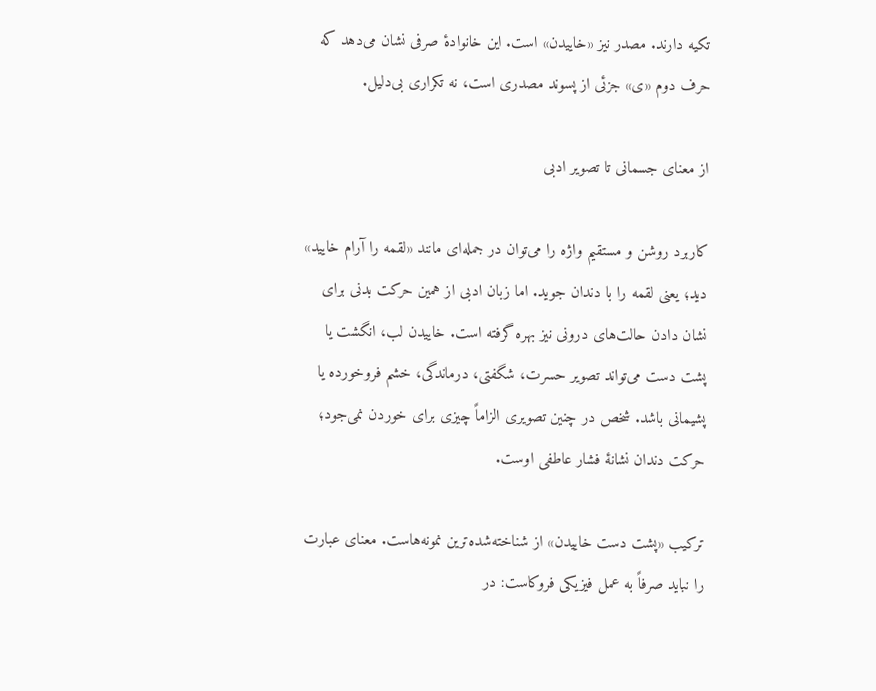تکیه دارند. مصدر نیز «خاییدن» است. این خانوادهٔ صرفی نشان می‌دهد که حرف دوم «ی» جزئی از پسوند مصدری است، نه تکراری بی‌دلیل.

از معنای جسمانی تا تصویر ادبی

کاربرد روشن و مستقیم واژه را می‌توان در جمله‌ای مانند «لقمه را آرام خایید» دید؛ یعنی لقمه را با دندان جوید. اما زبان ادبی از همین حرکت بدنی برای نشان دادن حالت‌های درونی نیز بهره گرفته است. خاییدن لب، انگشت یا پشت دست می‌تواند تصویر حسرت، شگفتی، درماندگی، خشم فروخورده یا پشیمانی باشد. شخص در چنین تصویری الزاماً چیزی برای خوردن نمی‌جود؛ حرکت دندان نشانهٔ فشار عاطفی اوست.

ترکیب «پشت دست خاییدن» از شناخته‌شده‌ترین نمونه‌هاست. معنای عبارت را نباید صرفاً به عمل فیزیکی فروکاست: در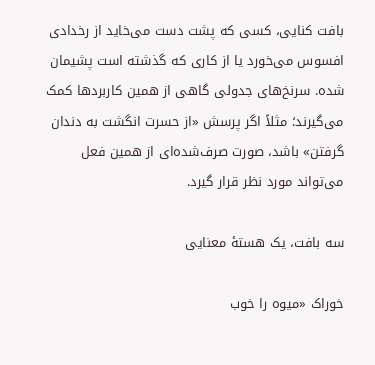بافت کنایی، کسی که پشت دست می‌خاید از رخدادی افسوس می‌خورد یا از کاری که گذشته است پشیمان شده. سرنخ‌های جدولی گاهی از همین کاربردها کمک می‌گیرند؛ مثلاً اگر پرسش «از حسرت انگشت به دندان گرفتن» باشد، صورت صرف‌شده‌ای از همین فعل می‌تواند مورد نظر قرار گیرد.

سه بافت، یک هستهٔ معنایی

خوراک «میوه را خوب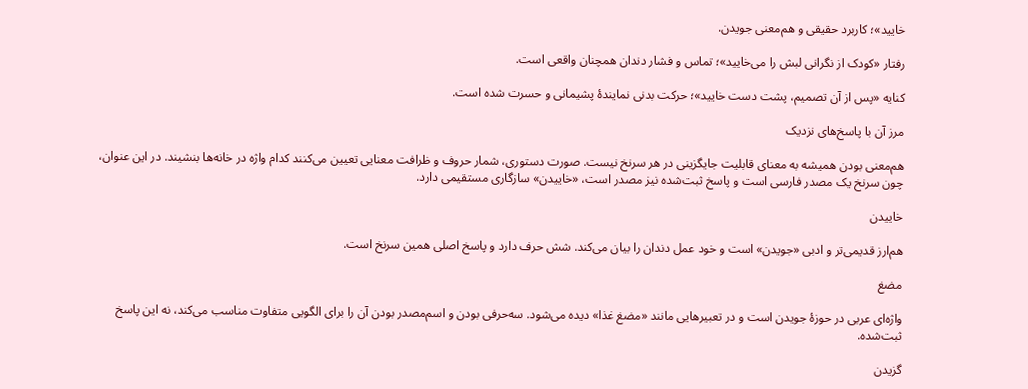خایید»؛ کاربرد حقیقی و هم‌معنی جویدن.

رفتار «کودک از نگرانی لبش را می‌خایید»؛ تماس و فشار دندان همچنان واقعی است.

کنایه «پس از آن تصمیم، پشت دست خایید»؛ حرکت بدنی نمایندهٔ پشیمانی و حسرت شده است.

مرز آن با پاسخ‌های نزدیک

هم‌معنی بودن همیشه به معنای قابلیت جایگزینی در هر سرنخ نیست. صورت دستوری، شمار حروف و ظرافت معنایی تعیین می‌کنند کدام واژه در خانه‌ها بنشیند. در این عنوان، چون سرنخ یک مصدر فارسی است و پاسخ ثبت‌شده نیز مصدر است، «خاییدن» سازگاری مستقیمی دارد.

خاییدن

هم‌ارز قدیمی‌تر و ادبی «جویدن» است و خود عمل دندان را بیان می‌کند. شش حرف دارد و پاسخ اصلی همین سرنخ است.

مضغ

واژه‌ای عربی در حوزهٔ جویدن است و در تعبیرهایی مانند «مضغ غذا» دیده می‌شود. سه‌حرفی بودن و اسم‌مصدر بودن آن را برای الگویی متفاوت مناسب می‌کند، نه این پاسخ ثبت‌شده.

گزیدن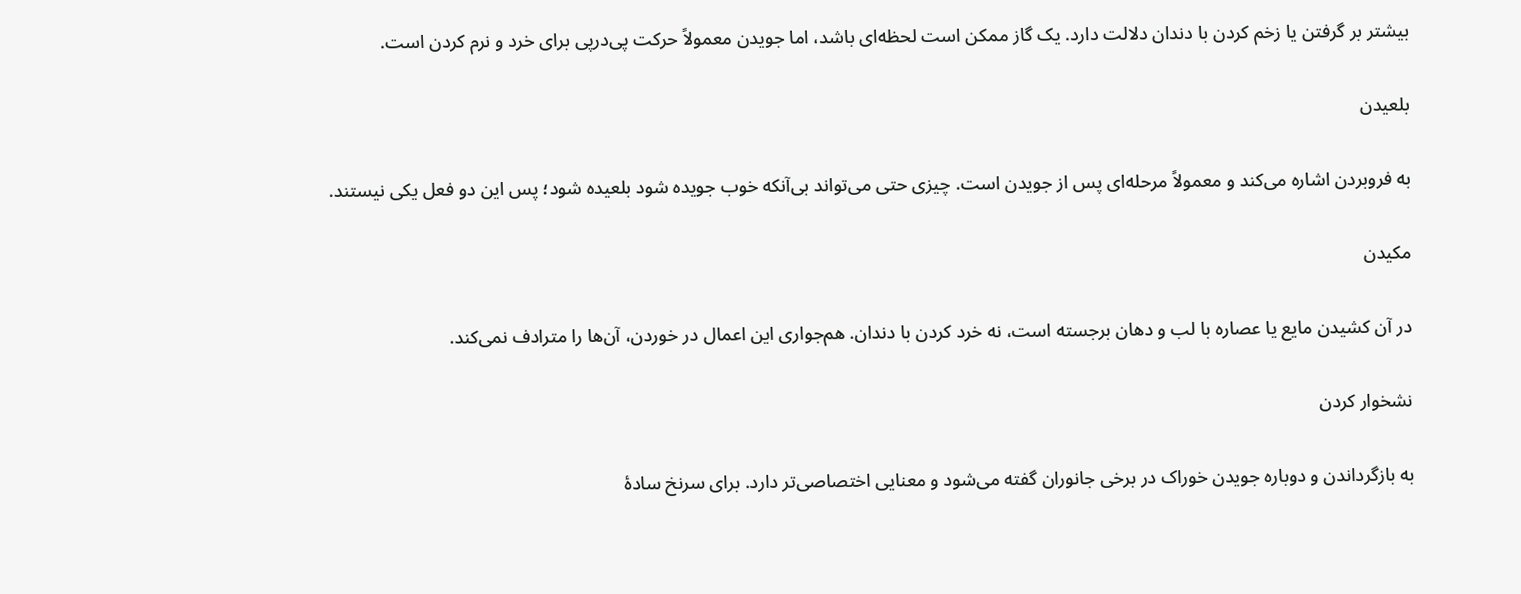بیشتر بر گرفتن یا زخم کردن با دندان دلالت دارد. یک گاز ممکن است لحظه‌ای باشد، اما جویدن معمولاً حرکت پی‌درپی برای خرد و نرم کردن است.

بلعیدن

به فروبردن اشاره می‌کند و معمولاً مرحله‌ای پس از جویدن است. چیزی حتی می‌تواند بی‌آنکه خوب جویده شود بلعیده شود؛ پس این دو فعل یکی نیستند.

مکیدن

در آن کشیدن مایع یا عصاره با لب و دهان برجسته است، نه خرد کردن با دندان. هم‌جواری این اعمال در خوردن، آن‌ها را مترادف نمی‌کند.

نشخوار کردن

به بازگرداندن و دوباره جویدن خوراک در برخی جانوران گفته می‌شود و معنایی اختصاصی‌تر دارد. برای سرنخ سادهٔ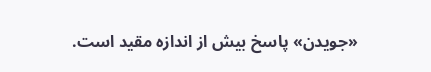«جویدن» پاسخ بیش از اندازه مقید است.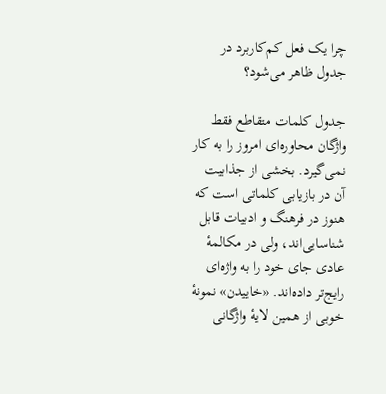چرا یک فعل کم‌کاربرد در جدول ظاهر می‌شود؟

جدول کلمات متقاطع فقط واژگان محاوره‌ای امروز را به کار نمی‌گیرد. بخشی از جذابیت آن در بازیابی کلماتی است که هنوز در فرهنگ و ادبیات قابل شناسایی‌اند، ولی در مکالمهٔ عادی جای خود را به واژه‌ای رایج‌تر داده‌اند. «خاییدن» نمونهٔ خوبی از همین لایهٔ واژگانی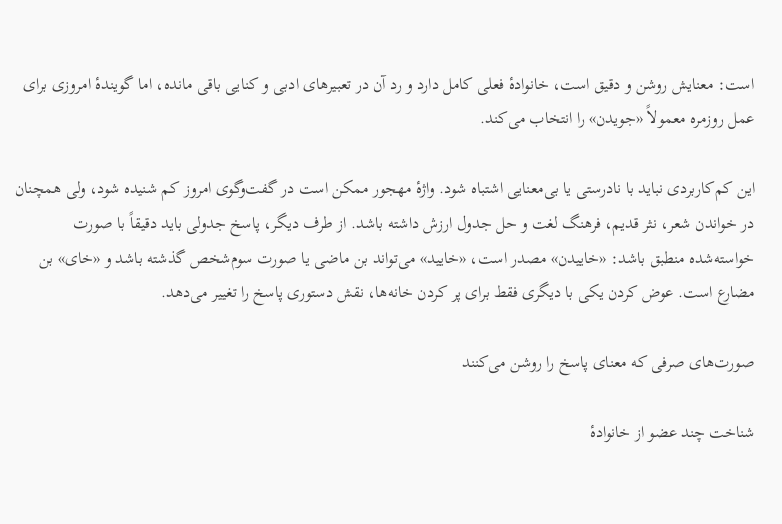است: معنایش روشن و دقیق است، خانوادهٔ فعلی کامل دارد و رد آن در تعبیرهای ادبی و کنایی باقی مانده، اما گویندهٔ امروزی برای عمل روزمره معمولاً «جویدن» را انتخاب می‌کند.

این کم‌کاربردی نباید با نادرستی یا بی‌معنایی اشتباه شود. واژهٔ مهجور ممکن است در گفت‌وگوی امروز کم شنیده شود، ولی همچنان در خواندن شعر، نثر قدیم، فرهنگ لغت و حل جدول ارزش داشته باشد. از طرف دیگر، پاسخ جدولی باید دقیقاً با صورت خواسته‌شده منطبق باشد: «خاییدن» مصدر است، «خایید» می‌تواند بن ماضی یا صورت سوم‌شخص گذشته باشد و «خای» بن مضارع است. عوض کردن یکی با دیگری فقط برای پر کردن خانه‌ها، نقش دستوری پاسخ را تغییر می‌دهد.

صورت‌های صرفی که معنای پاسخ را روشن می‌کنند

شناخت چند عضو از خانوادهٔ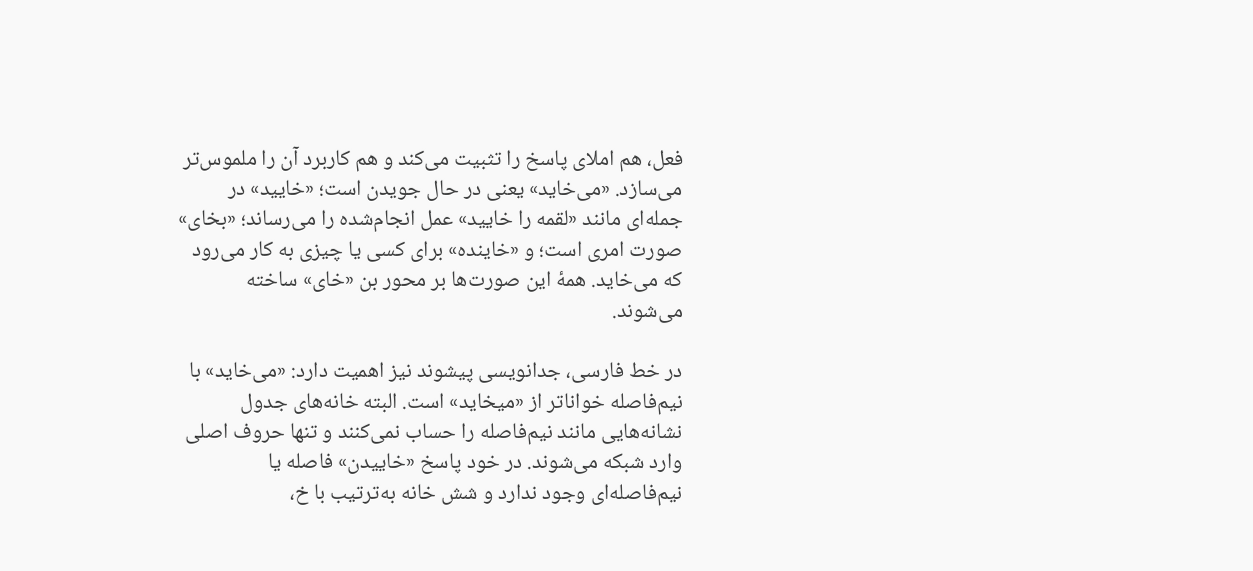فعل، هم املای پاسخ را تثبیت می‌کند و هم کاربرد آن را ملموس‌تر می‌سازد. «می‌خاید» یعنی در حال جویدن است؛ «خایید» در جمله‌ای مانند «لقمه را خایید» عمل انجام‌شده را می‌رساند؛ «بخای» صورت امری است؛ و «خاینده» برای کسی یا چیزی به کار می‌رود که می‌خاید. همهٔ این صورت‌ها بر محور بن «خای» ساخته می‌شوند.

در خط فارسی، جدانویسی پیشوند نیز اهمیت دارد: «می‌خاید» با نیم‌فاصله خواناتر از «میخاید» است. البته خانه‌های جدول نشانه‌هایی مانند نیم‌فاصله را حساب نمی‌کنند و تنها حروف اصلی وارد شبکه می‌شوند. در خود پاسخ «خاییدن» فاصله یا نیم‌فاصله‌ای وجود ندارد و شش خانه به‌ترتیب با خ،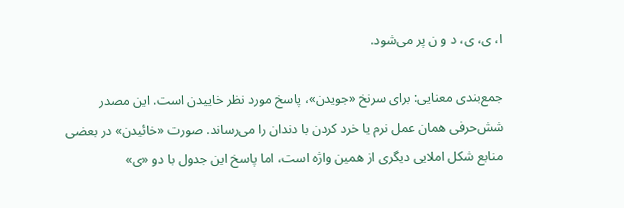ا، ی، ی، د و ن پر می‌شود.

جمع‌بندی معنایی: برای سرنخ «جویدن»، پاسخ مورد نظر خاییدن است. این مصدر شش‌حرفی همان عمل نرم یا خرد کردن با دندان را می‌رساند. صورت «خائیدن» در بعضی منابع شکل املایی دیگری از همین واژه است، اما پاسخ این جدول با دو «ی»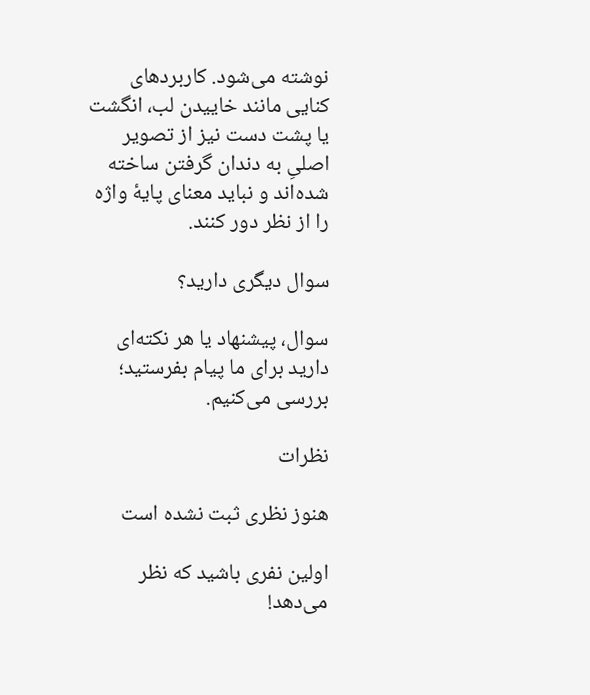نوشته می‌شود. کاربردهای کنایی مانند خاییدن لب، انگشت یا پشت دست نیز از تصویر اصلیِ به دندان گرفتن ساخته شده‌اند و نباید معنای پایهٔ واژه را از نظر دور کنند.

سوال دیگری دارید؟

سوال، پیشنهاد یا هر نکته‌ای دارید برای ما پیام بفرستید؛ بررسی می‌کنیم.

نظرات

هنوز نظری ثبت نشده است

اولین نفری باشید که نظر می‌دهد!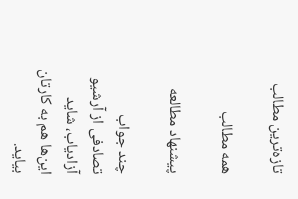تازه‌ترین مطالب

همه مطالب

پیشنهاد مطالعه

چند جواب تصادفی از آرشیو آزادیاب، شاید این‌ها هم به کارتان بیاید.